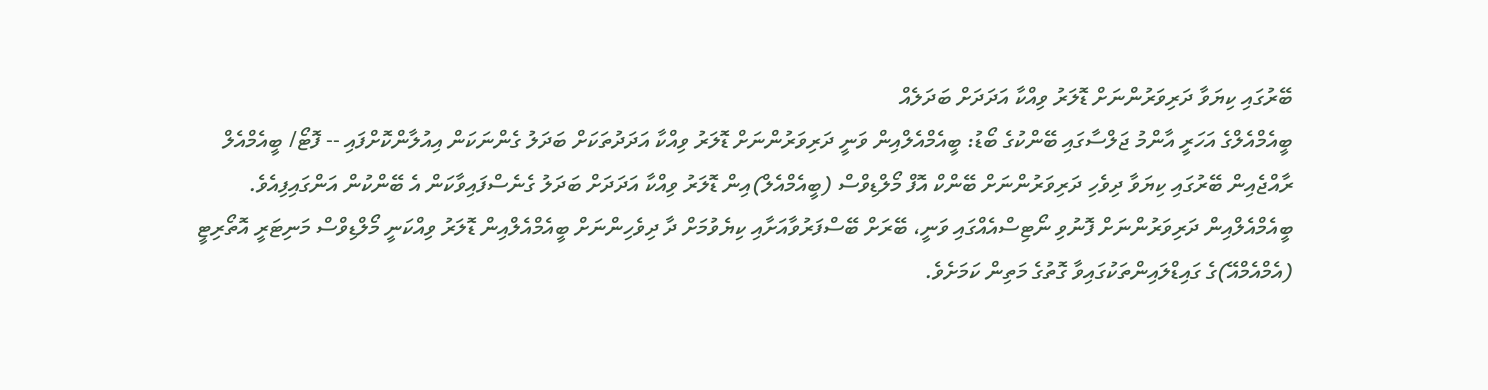ބޭރުގައި ކިޔަވާ ދަރިވަރުންނަށް ޑޮލަރު ވިއްކާ އަދަދަށް ބަދަލެއް
ބީއެމްއެލްގެ އަހަރީ އާންމު ޖަލްސާގައި ބޭންކުގެ ބޯޑު: ބީއެމްއެލްއިން ވަނީ ދަރިވަރުންނަށް ޑޮލަރު ވިއްކާ އަދަދުތަކަށް ބަދަލު ގެންނަކަން އިއުލާންކޮށްފައި -- ފޮޓޯ/ ބީއެމްއެލް
ރާއްޖެއިން ބޭރުގައި ކިޔަވާ ދިވެހި ދަރިވަރުންނަށް ބޭންކް އޮފް މޯލްޑިވްސް (ބީއެމްއެލް)އިން ޑޮލަރު ވިއްކާ އަދަދަށް ބަދަލު ގެނެސްފައިވާކަން އެ ބޭންކުން އަންގައިފިއެވެ.
ބީއެމްއެލްއިން ދަރިވަރުންނަށް ފޮނުވި ނޯޓިސްއެއްގައި ވަނީ، ބޭރަށް ބޭސްފަރުވާއަށާއި ކިޔެވުމަށް ދާ ދިވެހިންނަށް ބީއެމްއެލްއިން ޑޮލަރު ވިއްކަނީ މޯލްޑިވްސް މަނިޓަރީ އޮތޯރިޓީ (އެމްއެމްއޭ)ގެ ގައިޑްލައިންތަކުގައިވާ ގޮތުގެ މަތިން ކަމަށެވެ.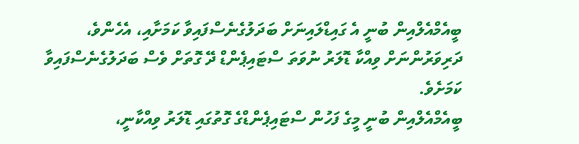ބީއެމްއެލްއިން ބުނީ އެ ގައިޑްލައިނަށް ބަދަލުގެނެސްފައިވާ ކަމަށާއި، އެހެންވެ، ދަރިވަރުންނަށް ވިއްކާ ޑޮލަރު ނުވަތަ ސްޓައިޕެންޑް ދޭ ގޮތަށް ވެސް ބަދަލުގެނެސްފައިވާ ކަމަށެވެ.
ބީއެމްއެލްއިން ބުނީ މީގެ ފަހުން ސްޓައިޕެންޑްގެ ގޮތުގައި ޑޮލަރު ވިއްކާނީ،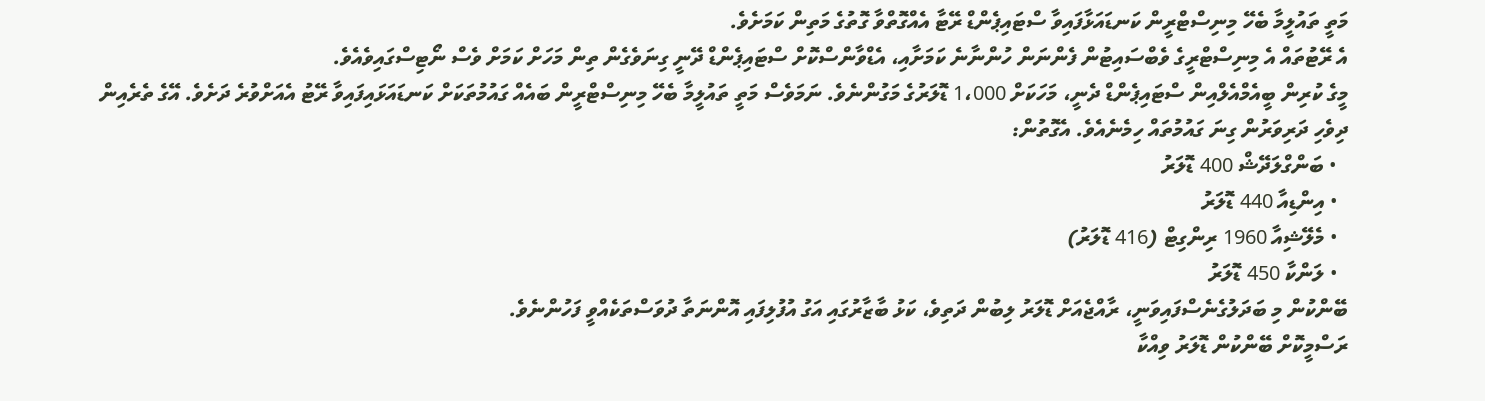މަތީ ތައުލީމާ ބެހޭ މިނިސްޓްރީން ކަނޑައަޅާފައިވާ ސްޓައިޕެންޑް ރޭޓާ އެއްގޮތްވާ ގޮތުގެ މަތިން ކަމަށެވެ.
އެ ރޭޓުތައް އެ މިނިސްޓްރީގެ ވެބްސައިޓުން ފެންނަން ހުންނާނެ ކަމަށާއި، އެޑްވާންސްކޮށް ސްޓައިޕެންޑް ދޭނީ ގިނަވެގެން ތިން މަހަށް ކަމަށް ވެސް ނޯޓިސްގައިވެއެވެ.
މީގެ ކުރިން ބީއެމްއެލްއިން ސްޓައިޕެންޑް ދެނީ، މަހަކަށް 1،000 ޑޮލަރުގެ މަގުންނެވެ. ނަމަވެސް މަތީ ތައުލީމާ ބެހޭ މިނިސްޓްރީން ބައެއް ގައުމުތަކަށް ކަނޑައަޅައިފައިވާ ރޭޓު އެއަށްވުރެ ދަށެވެ. އޭގެ ތެރެއިން ދިވެހި ދަރިވަރުން ގިނަ ގައުމުތައް ހިމެނެއެވެ. އެގޮތުން:
  • ބަންގްލަދޭޝް 400 ޑޮލަރު
  • އިންޑިއާ 440 ޑޮލަރު
  • މެލޭޝިއާ 1960 ރިންގިޓް (416 ޑޮލަރު)
  • ލަންކާ 450 ޑޮލަރު
ބޭންކުން މި ބަދަލުގެނެސްފައިވަނީ، ރާއްޖެއަށް ޑޮލަރު ލިބުން ދަތިވެ، ކަޅު ބާޒާރުގައި އަގު އުފުލިފައި އޮންނަތާ ދުވަސްތަކެއްވީ ފަހުންނެވެ.
ރަސްމީކޮށް ބޭންކުން ޑޮލަރު ވިއްކާ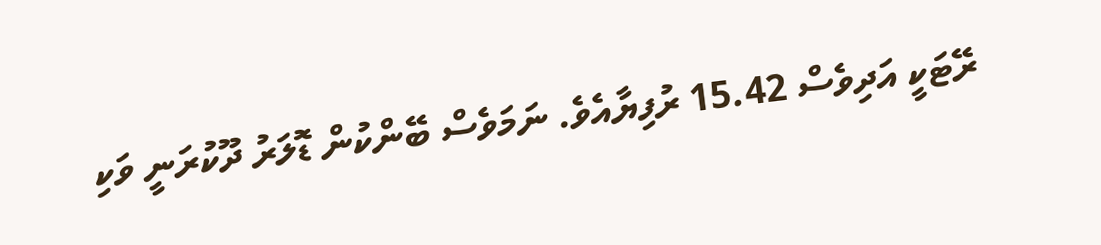ރޭޓަކީ އަދިވެސް 15.42 ރުފިޔާއެވެ. ނަމަވެސް ބޭންކުން ޑޮލަރު ދޫކުރަނީ ވަކި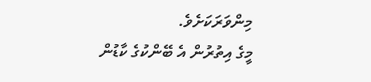މިންވަރަކަށެވެ.
މީގެ އިތުރުން އެ ބޭންކުގެ ކާޑުން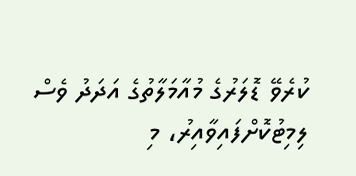ކުރެވޭ ޑޮލަރުގެ މުއާމަލާތުގެ އަދަދު ވެސް ލިމިޓުކޮށްފައިވާއިރު، މި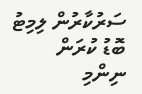ސަރުކާރުން ލިމިޓު ބޮޑު ކުރަން ނިންމި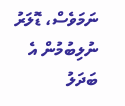ނަމަވެސް، ޑޮލަރު ނުލިބުމުން އެ ބަދަލު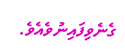ގެނެވިފައިނުވެއެވެ.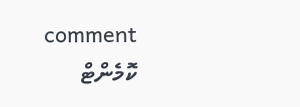comment ކޮމެންޓް